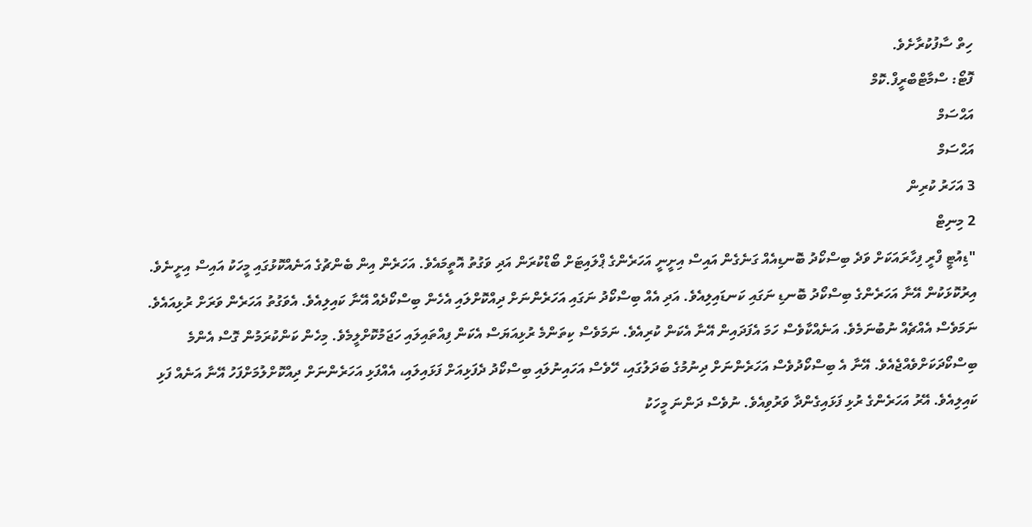ހިތް ސާފުކުރާށެވެ.
ފޮޓޯ: ސްމާޓްބްރީފް.ކޮމް
އަޙްސަމް
އަޙްސަމް
3 އަހަރު ކުރިން
2 މިނިޓް
"ޑިއުޓީ ފްރީ ފިހާރައަކަށް ވަދެ ބިސްކޯދު ބޮނޑިއެއް ގަނެގެން އައިސް އިށީނީ އަހަރެންގެ ޕްލައިޓަށް ބޯޑްކުރަން އަދި ވަގުތު އޮތީމައެވެ. އަހަރެން އިން ބެންޗުގެ އަނެއްކޮޅުގައި މީހަކު އައިސް އިށީނެވެ. އިރުކޮޅަކުން އޭނާ އަހަރެންގެ ބިސްކޯދު ބޮނޑި ނަގައި ކަނޑައިލިއެވެ. އަދި އެއް ބިސްކޯދު ނަގައި އަހަރެންނަށް ދިއްކޮށްލައި އެހެން ބިސްކޯދެއް އޭނާ ކައިލިއެވެ. އެވަގުތު އަހަރެން ވަރަށް ރުޅިއައެވެ. ނަމަވެސް އެއްޗެއް ނުބުނަމެވެ. އަނެއްކާވެސް ހަމަ އެފަދައިން އޭނާ އެކަން ކުރިއެވެ. ނަމަވެސް ކިތަންމެ ރުޅިއަޔަސް އެކަން ފިއްތައިލައި ހަޖަމުކޮށްލީމެވެ. މިހެން ކަންކުރަމުން ގޮސް އެންމެ ބިސްކޯދަކަށްވެއްޖެއެވެ. އޭނާ އެ ބިސްކޯދުވެސް އަހަރެންނަށް ދިނުމުގެ ބަދަލުގައި، ހޭވެސް އަހައިނުލައި ބިސްކޯދު ދެފަޅިއަށް ފަޅައިލައި، އެއްފަޅި އަހަރެންނަށް ދިއްކޮށްލުމަށްފަހު އޭނާ އަނެއް ފަޅި ކައިލިއެވެ. އޭރު އަހަރެންގެ ރުޅި ފަޅައިގެންދާ ވަރުވިއެވެ. ނުވެސް ދަންނަ މީހަކު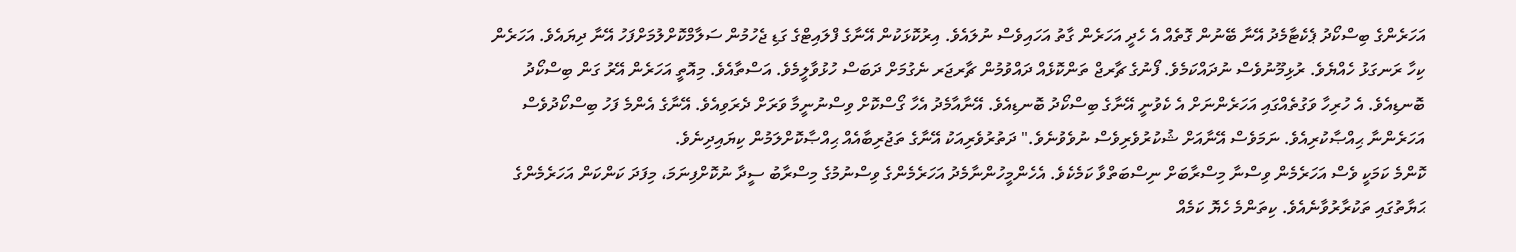އަހަރެންގެ ބިސްކޯދު ޕެކެޓާމެދު އޭނާ ބޭނުން ގޮތެއް އެ ހެދީ އަހަރެން ގާތު އަހައިވެސް ނުލައެވެ. އިރުކޮޅަކުން އޭނާގެ ފްލައިޓްގެ ގަޑި ޖެހުމުން ސަލާމްކޮށްލުމަށްފަހު އޭނާ ދިޔައެވެ. އަހަރެން ކިހާ ރަނގަޅު ހެއްޔެވެ. ރުޅިމޫނުވެސް ނުދައްކަމެވެ. ފޯނުގެ ޗާރޖް ތަންކޮޅެއް ދައްވުމުން ޗާރޖަރ ނެގުމަށް ދަބަސް ހުޅުވާލީމެވެ. އަސްތާއެވެ. މިއޮތީ އަހަރެން އޭރު ގަން ބިސްކޯދު ބޮނޑިއެވެ. އެ ހުރިހާ ވަގުތެއްގައި އަހަރެންނަށް އެ ކެވުނީ އޭނާގެ ބިސްކޯދު ބޮނޑިއެވެ. އޭނާއާމެދު އެހާ ގޯސްކޮށް ވިސްނުނީމާ ވަރަށް ދެރަވިއެވެ. އޭނާގެ އެންމެ ފަހު ބިސްކޯދުވެސް އަހަރެންނާ ޙިއްޞާކުރިއެވެ. ނަމަވެސް އޭނާއަށް ޝުކުރުވެރިވެސް ނުވެވުނެވެ." ދަތުރުވެރިއަކު އޭނާގެ ތަޖުރިބާއެއް ޙިއްޞާކޮށްލަމުން ކިޔައިދިނެވެ.
ކޮންމެ ކަމަކީ ވެސް އަހަރެމެން ވިސްނާ މިސްރާބަށް ނިސްބަތްވާ ކަމެކެވެ. އެހެންމީހުންނާމެދު އަހަރެމެންގެ ވިސްނުމުގެ މިސްރާބު ސީދާ ނުކޮށްފިނަމަ، މިފަދަ ކަންކަން އަހަރެމެންގެ ޙަޔާތުގައި ތަކުރާރުވާނެއެވެ. ކިތަންމެ ހެޔޮ ކަމެއް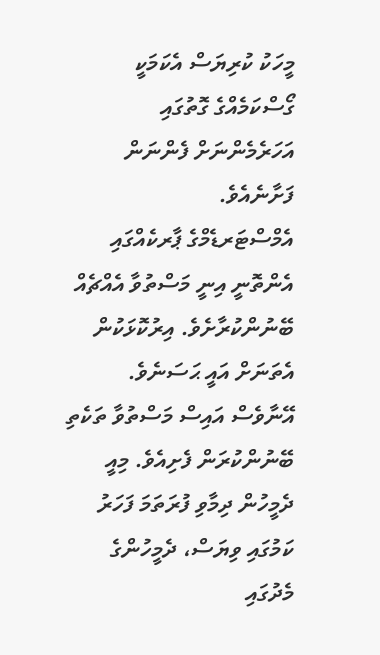މީހަކު ކުރިޔަސް އެކަމަކީ ގޯސްކަމެއްގެ ގޮތުގައި އަހަރެމެންނަށް ފެންނަން ފަށާނެއެވެ.
އެމްސްޓަރޑެމްގެ ޕާރކެއްގައި އެންތޮނީ އިނީ މަސްތުވާ އެއްޗެއް ބޭނުންކުރާށެވެ. އިރުކޮޅަކުން އެތަނަށް އައީ ޙަސަނެވެ. އޭނާވެސް އައިސް މަސްތުވާ ތަކެތި ބޭނުންކުރަން ފެށިއެވެ. މިއީ ދެމީހުން ދިމާވި ފުރަތަމަ ފަހަރު ކަމުގައި ވިޔަސް، ދެމީހުންގެ މެދުގައި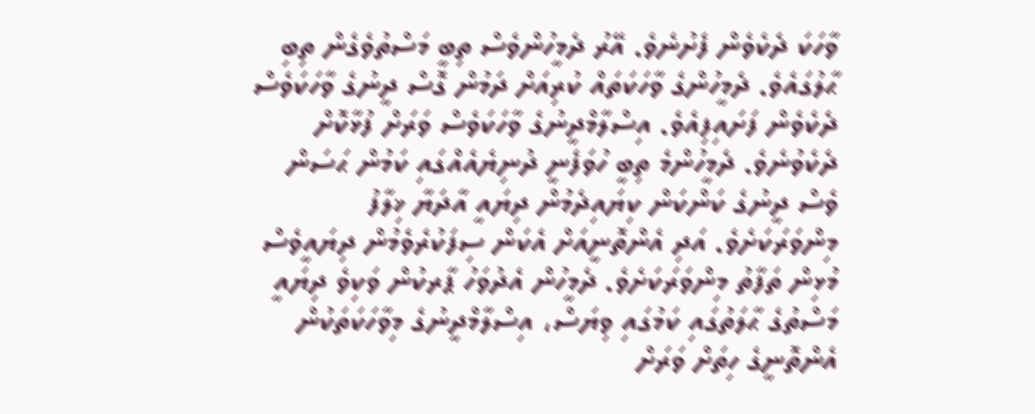ވާހަކަ ދެކެވެން ފެށުނެވެ. އޭރު ދެމީހުންވެސް ތިބީ މަސްތުވެގެން ތިބި ޙާލުގައެވެ. ދެމީހުންގެ ވާހަކަތައް ކުރިއަށް ދަމުން ގޮސް ދީނުގެ ވާހަކަވެސް ދެކެވެން ފަށައިފިއެވެ. އިސްލާމްދީނުގެ ވާހަކަވެސް ވަރަށް ފުޅާކޮށް ދެކެވުނެވެ. ދެމީހުންމެ ތިބީ ހުވަފެނީ ދުނިޔެއެއްގައި ކަމުން ޙަސަން ވެސް ދީނުގެ ކަންކަން ކިޔައިދެމުން ދިޔައީ އާދަޔާ ޚިލާފު މިންވަރަކަށެވެ. އަދި އެންތޮނީއަށް އެކަން ސިފަކުރެވެމުން ދިޔައީވެސް މުޅިން ތަފާތު މިންވަރަކަށެވެ. ދެމީހުން އެދުވަހު ޕާރކުން ވަކިވެ ދިޔައީ މަސްތުގެ ޙާލަތުގައި ކަމުގައި ވިޔަސް، އިސްލާމްދީނުގެ މިވާހަކަތަކުން އެންތޮނީގެ ހިތަށް ވަރަށް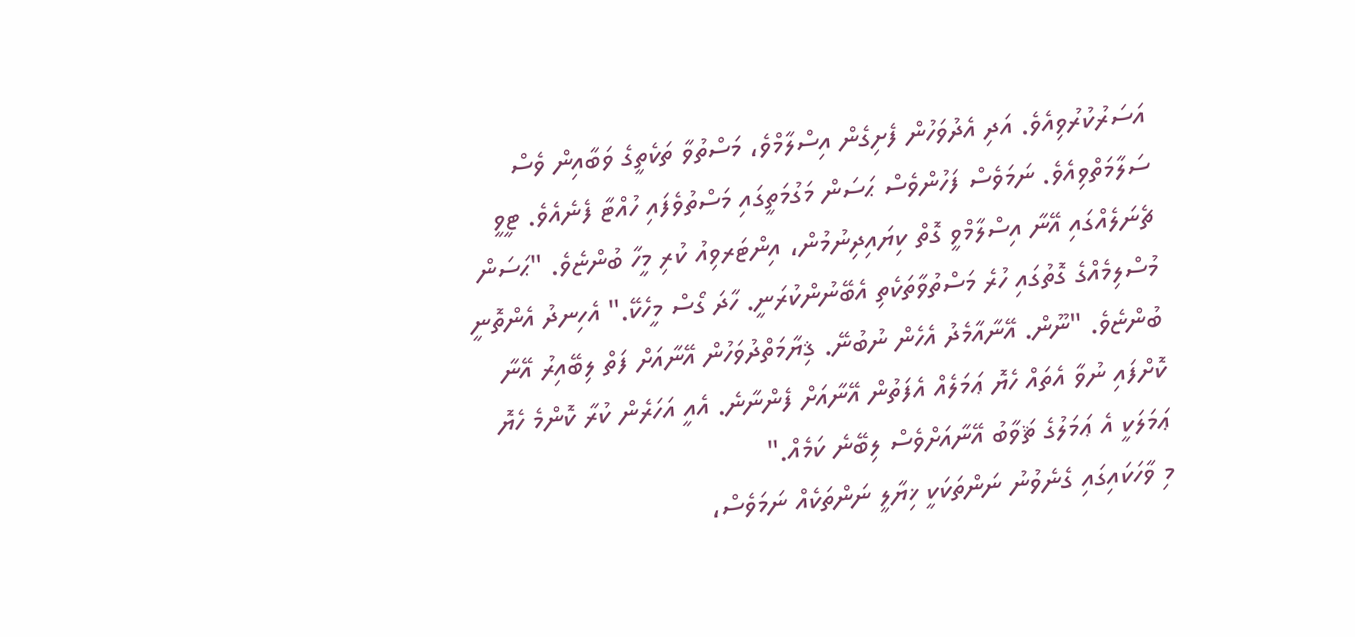އަސަރުކުރުވިއެވެ. އަދި އެދުވަހުން ފެށިގެން އިސްލާމްވެ، މަސްތުވާ ތަކެތީގެ ވަބާއިން ވެސް ސަލާމަތްވިއެވެ. ނަމަވެސް ފަހުންވެސް ޙަސަން މަގުމަތީގައި މަސްތުވެފައި ހުއްޓާ ފެނެއެވެ. ޓީވީ ޗެނަލެއްގައި އޭނާ އިސްލާމްވީ ގޮތް ކިޔައިދިނުމުން، އިންޓަރވިއު ކުރި މީހާ ބުންޏެވެ. "ޙަސަން މުސްލިމެއްގެ ގޮތުގައި ހުރެ މަސްތުވާތަކެތި އެބޭނުންކުރަނީ. ހާދަ ގޯސް މީހެކޭ." އެހިނދު އެންތޮނީ ބުންޏެވެ. "ނޫން. އޭނާއާމެދު އެހެން ނުބުނޭ. ޤިޔާމަތްދުވަހުން އޭނާއަށް ފަތް ލިބޭއިރު އޭނާ ކޮށްފައި ނުވާ އެތައް ހެޔޮ ޢަމަލެއް އެފަތުން އޭނާއަށް ފެންނާނެ. އެއީ އަހަރެން ކުރާ ކޮންމެ ހެޔޮ ޢަމަލަކީ އެ ޢަމަލުގެ ޘަވާބު އޭނާއަށްވެސް ލިބޭނެ ކަމެއް."
މި ވާހަކައިގައި ގެނެވުނު ނަންތަކަކީ ޚިޔާލީ ނަންތަކެއް ނަމަވެސް،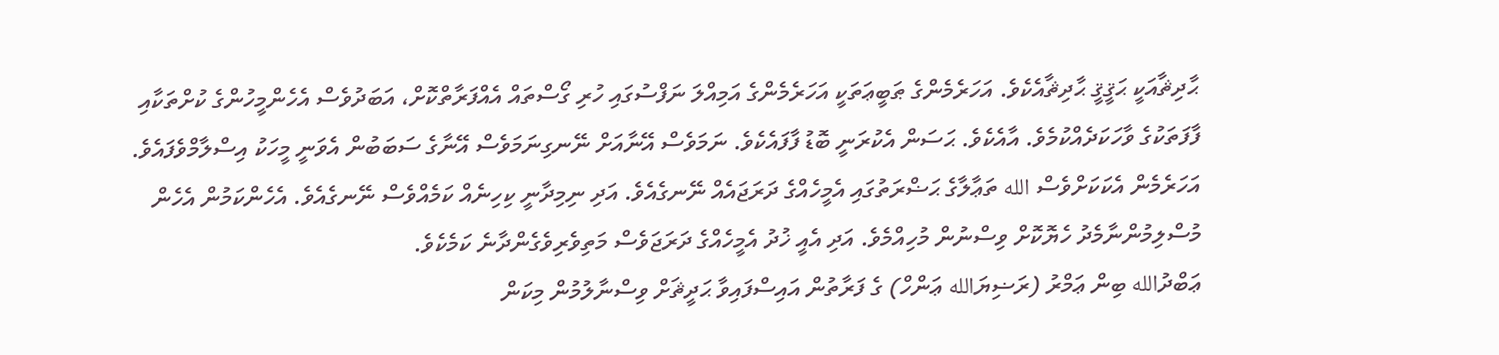ޙާދިޘާއަކީ ޙަޤީޤީ ޙާދިޘާއެކެވެ. އަހަރެމެންގެ ޠަބީޢަތަކީ އަހަރެމެންގެ އަމިއްލަ ނަފްސުގައި ހުރި ގޯސްތައް އެއްފަރާތްކޮށް، އަބަދުވެސް އެހެންމީހުންގެ ކުށްތަކާއި ފާފަތަކުގެ ވާހަކަދެއްކުމެވެ. އާއެކެވެ. ޙަސަން އެކުރަނީ ބޮޑު ފާފައެކެވެ. ނަމަވެސް އޭނާއަށް ނޭނގިނަމަވެސް އޭނާގެ ސަބަބުން އެވަނީ މީހަކު އިސްލާމްވެފައެވެ. އަހަރެމެން އެކަކަށްވެސް الله ތަޢާލާގެ ޙަޟްރަތުގައި އެމީހެއްގެ ދަރަޖައެއް ނޭނގެއެވެ. އަދި ނިމިދާނީ ކިހިނެއް ކަމެއްވެސް ނޭނގެއެވެ. އެހެންކަމުން އެހެން މުސްލިމުންނާމެދު ހެޔޮކޮށް ވިސްނުން މުހިއްމެވެ. އަދި އެއީ ޚުދު އެމީހެއްގެ ދަރަޖަވެސް މަތިވެރިވެގެންދާނެ ކަމެކެވެ.
ޢަބްދުالله ބިން ޢަމްރު (ރަޟިޔަالله ޢަންހް) ގެ ފަރާތުން އައިސްފައިވާ ޙަދީޘަށް ވިސްނާލުމުން މިކަން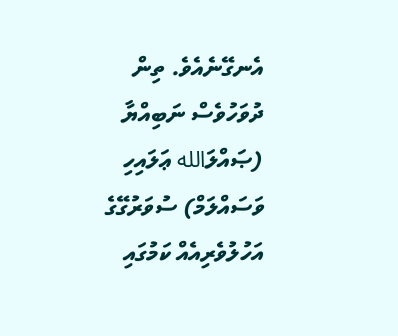އެނގޭނެއެވެ. ތިން ދުވަހުވެސް ނަބިއްޔާ (ޞައްލަالله ޢަލައިހި ވަސައްލަމް) ސުވަރުގޭގެ އަހުލުވެރިއެއް ކަމުގައި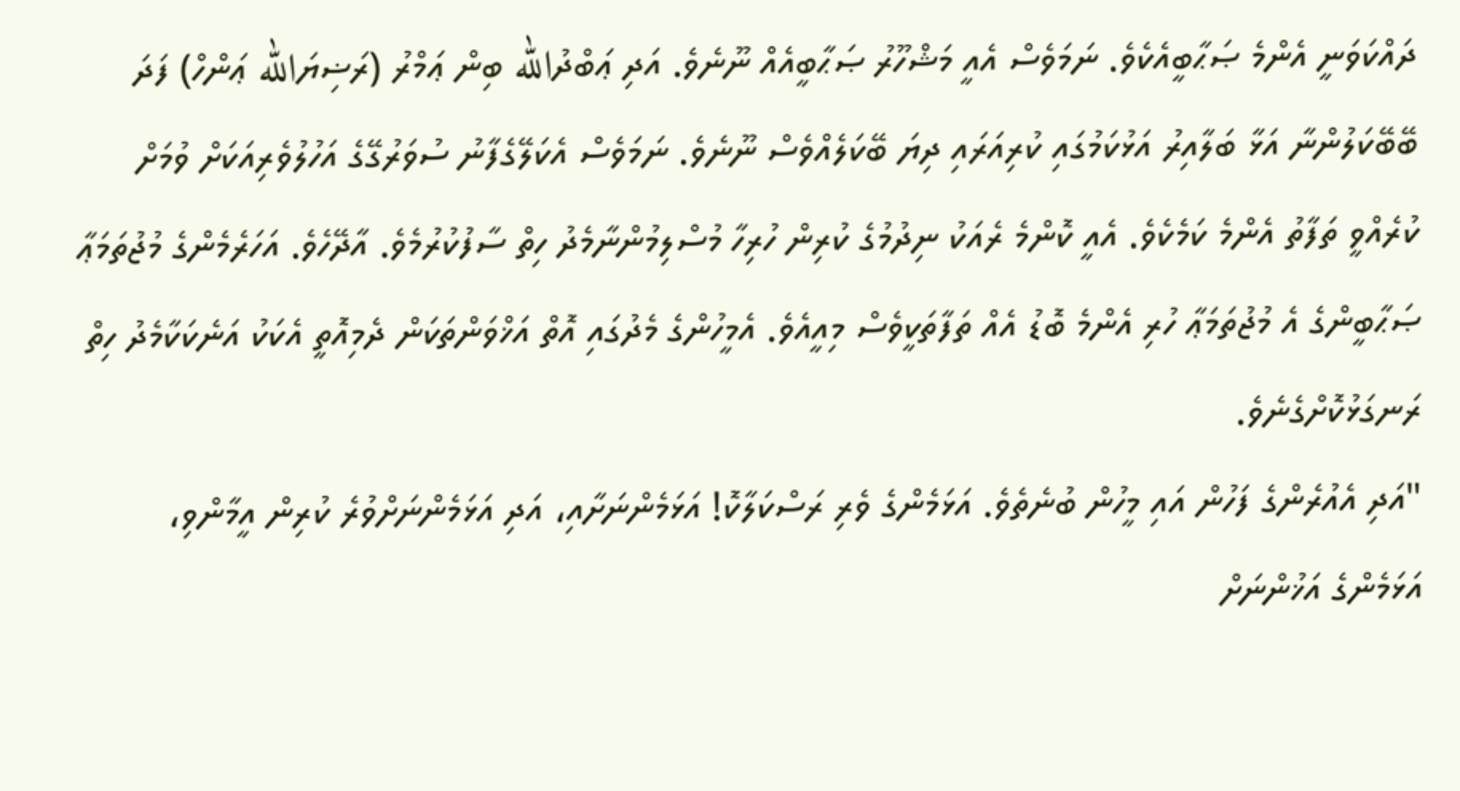ދައްކަވަނީ އެންމެ ޞަޙާބީއެކެވެ. ނަމަވެސް އެއީ މަޝްހޫރު ޞަޙާބީއެއް ނޫނެވެ. އަދި ޢަބްދުالله ބިން ޢަމްރު (ރަޟިޔަالله ޢަންހް) ފަދަ ބޭބޭކަލުންނާ އަޅާ ބަލާއިރު އަޅުކަމުގައި ކުރިއަރައި ދިޔަ ބޭކަލެއްވެސް ނޫނެވެ. ނަމަވެސް އެކަލޭގެފާނު ސުވަރުގޭގެ އަހުލުވެރިއަކަށް ވުމަށް ކުރެއްވީ ތަފާތު އެންމެ ކަމެކެވެ. އެއީ ކޮންމެ ރެއަކު ނިދުމުގެ ކުރިން ހުރިހާ މުސްލިމުންނާމެދު ހިތް ސާފުކުރުމެވެ. އާދޭހެވެ. އަހަރެމެންގެ މުޖުތަމަޢާ ޞަޙާބީންގެ އެ މުޖުތަމަޢާ ހުރި އެންމެ ބޮޑު އެއް ތަފާތަކީވެސް މިއީއެވެ. އެމީހުންގެ މެދުގައި އޮތް އަޚްވަންތަކަން ދެމިއޮތީ އެކަކު އަނެކަކާމެދު ހިތް ރަނގަޅުކޮށްގެނެވެ.
"އަދި އެއުރެންގެ ފަހުން އައި މީހުން ބުނެތެވެ. އަޅަމެންގެ ވެރި ރަސްކަލާކޮ! އަޅަމެންނަށާއި، އަދި އަޅަމެންނަށްވުރެ ކުރިން އީމާންވި، އަޅަމެންގެ އަޚުންނަށް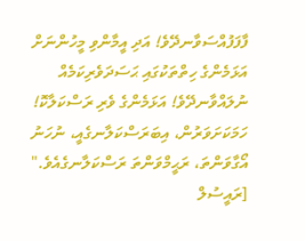ފާފަފުއްސަވާނދޭވެ! އަދި އީމާންވި މީހުންނަށް އަޅަމެންގެ ހިތްތަކުގައި ޙަސަދަވެރިކަމެއް ނުލައްވާނދޭވެ! އަޅަމެންގެ ވެރި ރަސްކަލާކޮ! ހަމަކަށަވަރުން، އިބަރަސްކަލާނގެއީ، ނުހަނު އޯގާވަންތަ، ރަޙީމްވަންތަ ރަސްކަލާނގެއެވެ." [ރައީސުލް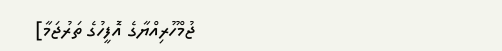ޖުމްހޫރިއްޔާގެ އޮފީހުގެ ތަރުޖަމާ]